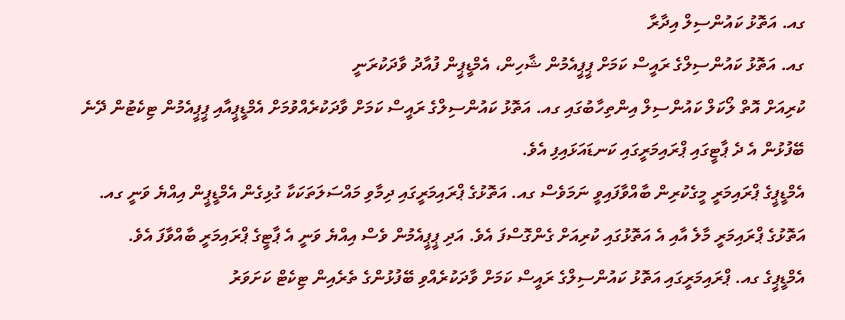ގއ. އަތޮޅު ކައުންސިލް އިދާރާ
ގއ. އަތޮޅު ކައުންސިލްގެ ރައީސް ކަމަށް ޕީޕީއެމުން ޝާހިން، އެމްޑީޕީން ފުއާދު ވާދަކުރަނީ
ކުރިއަށް އޮތް ލޯކަލް ކައުންސިލް އިންތިހާބުގައި ގއ. އަތޮޅު ކައުންސިލްގެ ރައީސް ކަމަށް ވާދަކުރެއްވުމަށް އެމްޑީޕީއާއި ޕީޕީއެމުން ޓިކެޓުން ދޭނެ ބޭފުޅުން އެ ދެ ޕާޓީގައި ޕްރައިމަރީގައި ކަނޑައަޅައިފި އެވެ.
އެމްޑީޕީގެ ޕްރައިމަރީ މީގެކުރިން ބާއްވާފައިވީ ނަމަވެސް ގއ. އަތޮޅުގެ ޕްރައިމަރީގައި ދިމާވި މައްސަލަތަކަކާ ގުޅިގެން އެމްޑީޕީން އިއްޔެ ވަނީ ގއ. އަތޮޅުގެ ޕްރައިމަރީ މާލެ އާއި އެ އަތޮޅުގައި ކުރިއަށް ގެންގޮސްފަ އެވެ. އަދި ޕީޕީއެމުން ވެސް އިއްޔެ ވަނީ އެ ޕާޓީގެ ޕްރައިމަރީ ބާއްވާފަ އެވެ.
އެމްޑީޕީގެ ގއ. ޕްރައިމަރީގައި އަތޮޅު ކައުންސިލްގެ ރައީސް ކަމަށް ވާދަކުރެއްވި ބޭފުޅުންގެ ތެރެއިން ޓިކެޓް ކަށަވަރު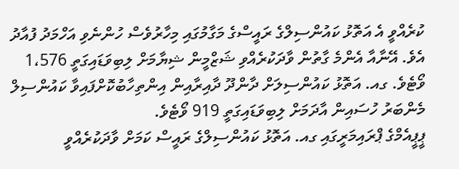ކުރެއްވީ އެ އަތޮޅު ކައުންސިލްގެ ރައީސްގެ މަގާމުގައި މިހާރުވެސް ހުންނެވި އަހްމަދު ފުއާދު އެވެ. އޭނާއާ އެންމެ ގާތުން ވާދަކުރެއްވި ޝަޒްމީން ޝިޔާމަށް ލިބިވަޑައިގަތީ 1،576 ވޯޓެވެ. ގއ. އަތޮޅު ކައުންސިލަށް ދާންދޫ ދާއިރާއިން އިންތިހާބުކޮށްފައިވާ ކައުންސިލް މެންބަރު ހުސައިން އާދަމަށް ލިބިވަޑައިގަތީ 919 ވޯޓެވެ.
ޕީޕީއެމްގެ ޕްރައިމަރީގައި ގއ. އަތޮޅު ކައުންސިލްގެ ރައީސް ކަމަށް ވާދަކުރެއްވީ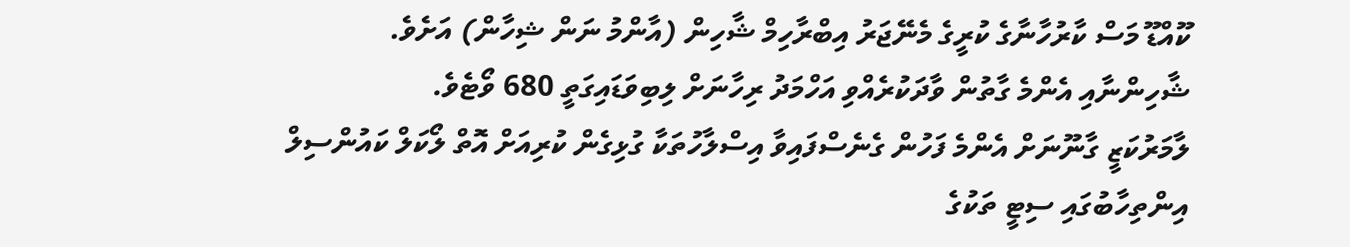ކޫއްޑޫ މަސް ކާރުހާނާގެ ކުރީގެ މެނޭޖަރު އިބްރާހިމް ޝާހިން (އާންމު ނަން ޝިހާން) އަށެވެ.
ޝާހިންނާއި އެންމެ ގާތުން ވާދަކުރެއްވި އަހްމަދު ރިހާނަށް ލިބިވަޑައިގަތީ 680 ވޯޓެވެ.
ލާމަރުކަޒީ ގާނޫނަށް އެންމެ ފަހުން ގެނެސްފައިވާ އިސްލާހުތަކާ ގުޅިގެން ކުރިއަށް އޮތް ލޯކަލް ކައުންސިލް އިންތިހާބުގައި ސިޓީ ތަކުގެ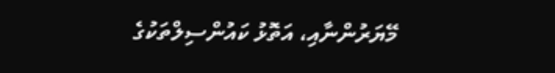މޭޔަރުންނާއި، އަތޮޅު ކައުންސިލްތަކުގެ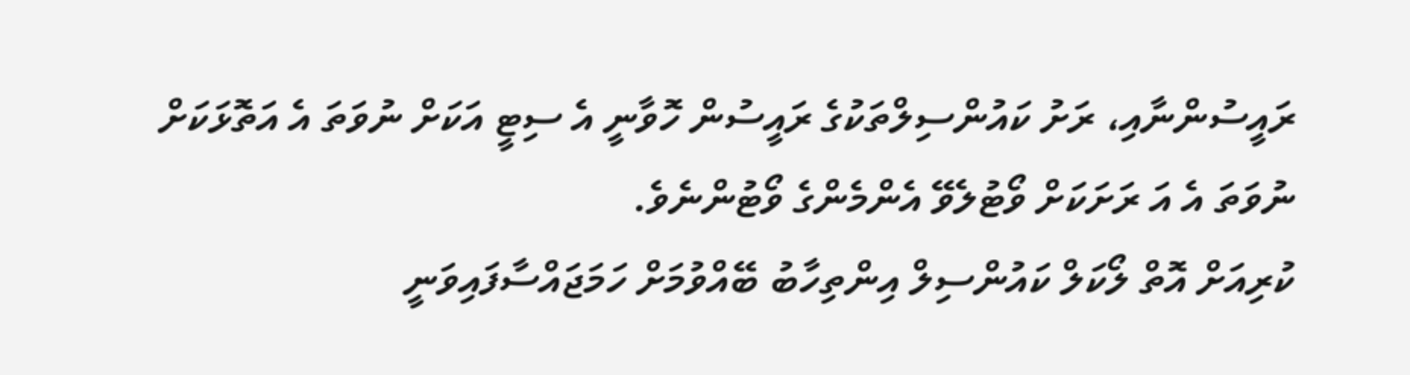ރައީސުންނާއި، ރަށު ކައުންސިލްތަކުގެ ރައީސުން ހޮވާނީ އެ ސިޓީ އަކަށް ނުވަތަ އެ އަތޮޅަކަށް ނުވަތަ އެ އަ ރަށަކަށް ވޯޓުލެވޭ އެންމެންގެ ވޯޓުންނެވެ.
ކުރިއަށް އޮތް ލޯކަލް ކައުންސިލް އިންތިހާބު ބޭއްވުމަށް ހަމަޖައްސާފައިވަނީ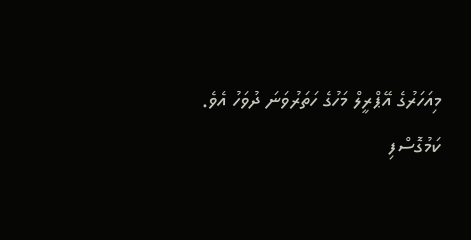މިއަހަރުގެ އޭޕްރީލް މަހުގެ ހަތަރުވަނަ ދުވަހު އެވެ.
ކަމުގޮސްފި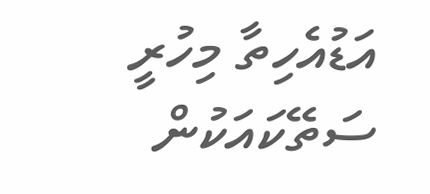އަޑުއެހިތާ މިހުރީ
ސަތޭކައަކުން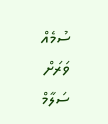ސުމެއް
ވަރަށް ސަލާމް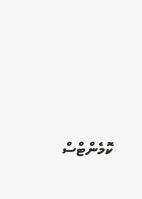ކޮމެންޓްސް